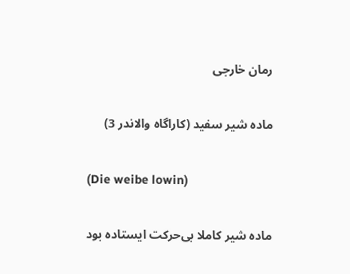رمان خارجی

ماده شیر سفید (کاراگاه والاندر 3)

(Die weibe lowin)

ماده شیر کاملا بی‌حرکت ایستاده بود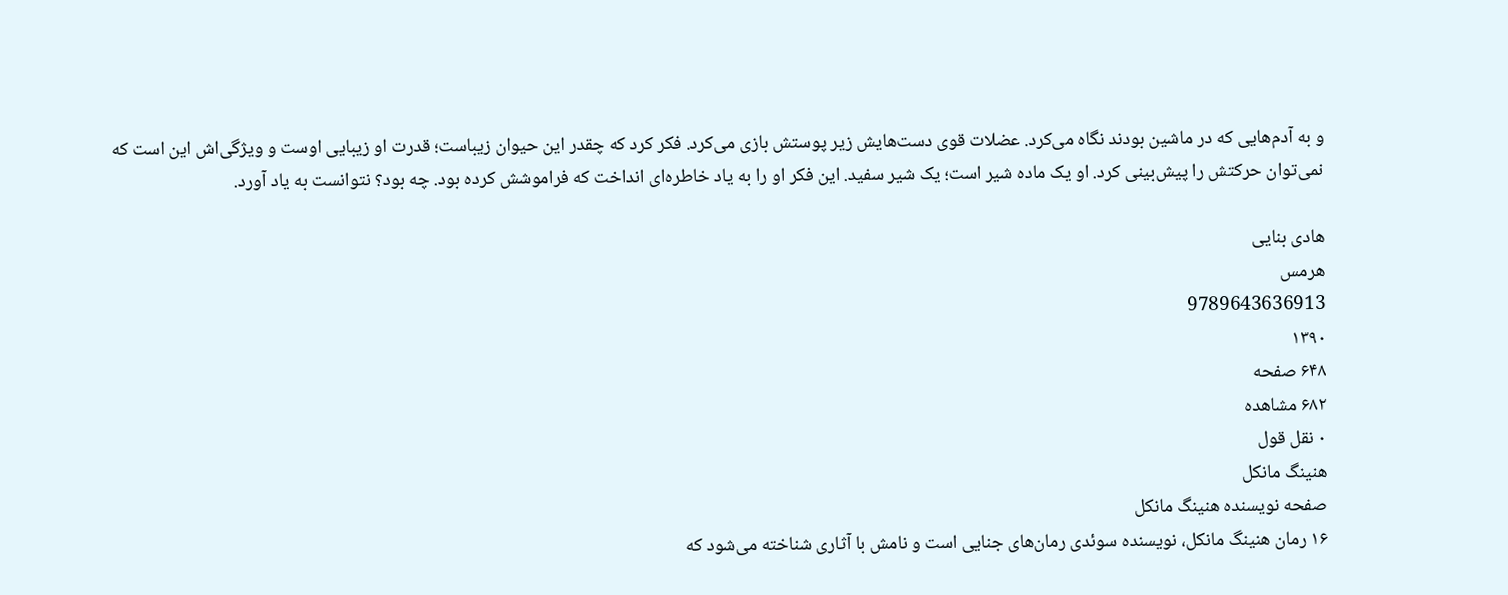و به آدم‌هایی که در ماشین بودند نگاه می‌کرد. عضلات قوی دست‌هایش زیر پوستش بازی می‌کرد. فکر کرد که چقدر این حیوان زیباست؛ قدرت او زیبایی اوست و ویژگی‌اش این است که نمی‌توان حرکتش را پیش‌بینی کرد. او یک ماده شیر است؛ یک شیر سفید. این فکر او را به یاد خاطره‌ای انداخت که فراموشش کرده بود. چه بود؟ نتوانست به یاد آورد.

هادی بنایی
هرمس
9789643636913
۱۳۹۰
۶۴۸ صفحه
۶۸۲ مشاهده
۰ نقل قول
هنینگ مانکل
صفحه نویسنده هنینگ مانکل
۱۶ رمان هنینگ مانکل، نویسنده سوئدی رمان‌های جنایی است و نامش با آثاری شناخته می‌شود که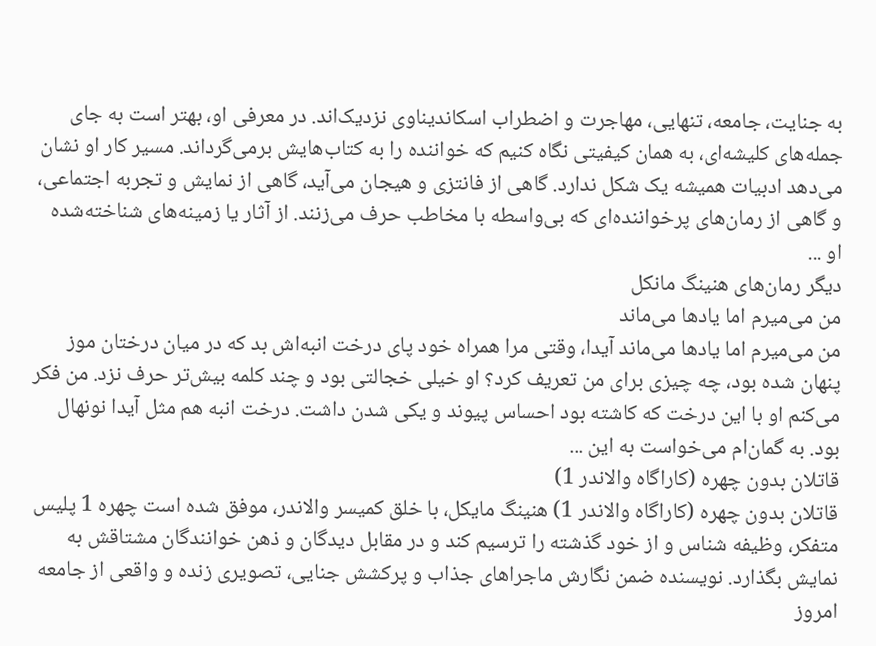به جنایت، جامعه، تنهایی، مهاجرت و اضطراب اسکاندیناوی نزدیک‌اند. در معرفی او، بهتر است به جای جمله‌های کلیشه‌ای، به همان کیفیتی نگاه کنیم که خواننده را به کتاب‌هایش برمی‌گرداند. مسیر کار او نشان می‌دهد ادبیات همیشه یک شکل ندارد. گاهی از فانتزی و هیجان می‌آید، گاهی از نمایش و تجربه اجتماعی، و گاهی از رمان‌های پرخواننده‌ای که بی‌واسطه با مخاطب حرف می‌زنند. از آثار یا زمینه‌های شناخته‌شده او ...
دیگر رمان‌های هنینگ مانکل
من می‌‌میرم اما یادها می‌ماند
من می‌‌میرم اما یادها می‌ماند آیدا، وقتی مرا همراه خود پای درخت انبه‌اش بد که در میان درختان موز پنهان شده بود، چه چیزی برای من تعریف کرد؟ او خیلی خجالتی بود و چند کلمه بیش‌تر حرف نزد. من فکر می‌کنم او با این درخت که کاشته بود احساس پیوند و یکی شدن داشت. درخت انبه هم مثل آیدا نونهال بود. به گمان‌ام می‌خواست به این ...
قاتلان بدون چهره (کاراگاه والاندر 1)
قاتلان بدون چهره (کاراگاه والاندر 1) هنینگ مایکل، با خلق کمیسر والاندر، موفق شده است چهره 1 پلیس متفکر، وظیفه شناس و از خود گذشته را ترسیم کند و در مقابل دیدگان و ذهن خوانندگان مشتاقش به نمایش بگذارد. نویسنده ضمن نگارش ماجراهای جذاب و پرکشش جنایی، تصویری زنده و واقعی از جامعه امروز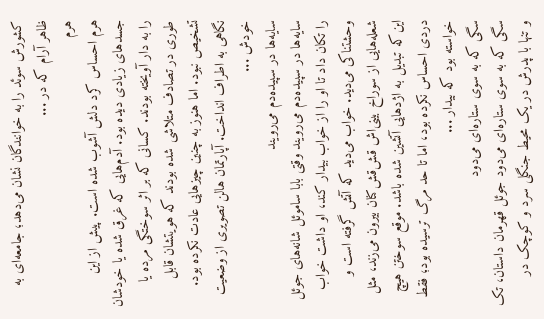کشورش سوئد را به خوانندگان نشان می‌دهد؛ جامعه‌ای به ظاهر آرام که در ...
هرم
هرم احساس کرد دلش آشوب شده است. پیش از این جسدهای زیادی دیده بود. آدم‌هایی که غرق شده یا خودشان را به دار آویخته بودند. کسانی که بر اثر سوختگی مرده یا طوری در تصادف متلاشی شده بودند که هویتشان قابل تشخیص نبود. اما هنوز به چنین چیزهایی عادت نکرده بود. نگاهی به اطراف انداخت. آپارتمان هالن تصویری از وضعیت خودش ...
سایه‌ها در سپیده‌دم می‌رویند
سایه‌ها در سپیده‌دم می‌رویند وقتی بابا ساموئل شانه‌های جوئل را تکان داد تا او را از خواب بیدار کند، او داشت خواب وحشتناکی می‌دید. خواب می‌دید که آتش گرفته است و شعله‌هایی از سوراخ بینی‌اش قش‌قش‌کنان بیرون می‌زند، مثل این‌که تبدیل به اژدهایی آتشین شده باشد. موقع سوختن هیچ دردی احساس نکرده بود، اما تا حد مرگ ترسیده بود؛ فقط خواسته بود که بیدار ...
سگی که به سوی ستاره‌ای می‌دود
سگی که به سوی ستاره‌ای می‌دود جوئل قهرمان داستان، تک و تنها با پدرش در یک محیط جنگلی سرد و کوچک در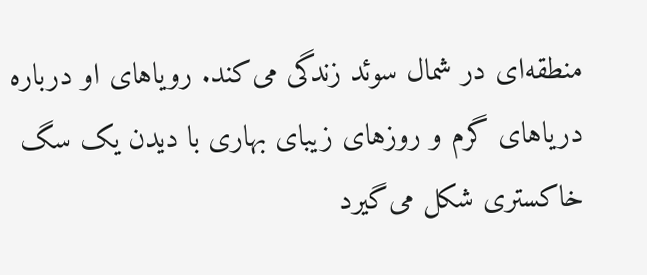منطقه‌ای در شمال سوئد زندگی می‌کند. رویاهای او درباره دریاهای گرم و روزهای زیبای بهاری با دیدن یک سگ خاکستری شکل می‌گیرد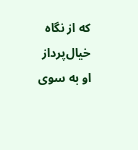که از نگاه خیال‌پرداز او به سوی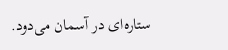ستاره‌ای در آسمان می‌دود.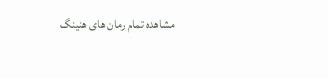مشاهده تمام رمان های هنینگ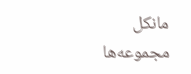مانکل
مجموعه‌ها